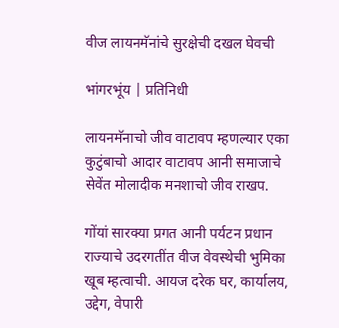वीज लायनमॅनांचे सुरक्षेची दखल घेवची

भांगरभूंय | प्रतिनिधी

लायनमॅनाचो जीव वाटावप म्हणल्यार एका कुटुंबाचो आदार वाटावप आनी समाजाचे सेवेंत मोलादीक मनशाचो जीव राखप.

गोंयां सारक्या प्रगत आनी पर्यटन प्रधान राज्याचे उदरगतींत वीज वेवस्थेची भुमिका खूब म्हत्वाची. आयज दरेक घर, कार्यालय, उद्देग, वेपारी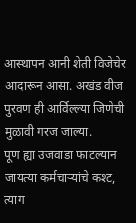आस्थापन आनी शेती विजेचेर आदारून आसा. अखंड वीज पुरवण ही आर्विल्ल्या जिणेची मुळावी गरज जाल्या.
पूण ह्या उजवाडा फाटल्यान जायत्या कर्मचाऱ्यांचे कश्ट, त्याग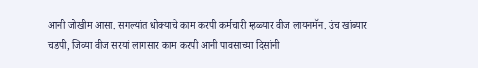आनी जोखीम आसा. सगल्यांत धोक्याचे काम करपी कर्मचारी म्हळ्यार वीज लायनमॅन. उंच खांब्यार चडपी, जिव्या वीज सरयां लागसार काम करपी आनी पावसाच्या दिसांनी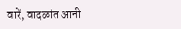वारें, वादळांत आनी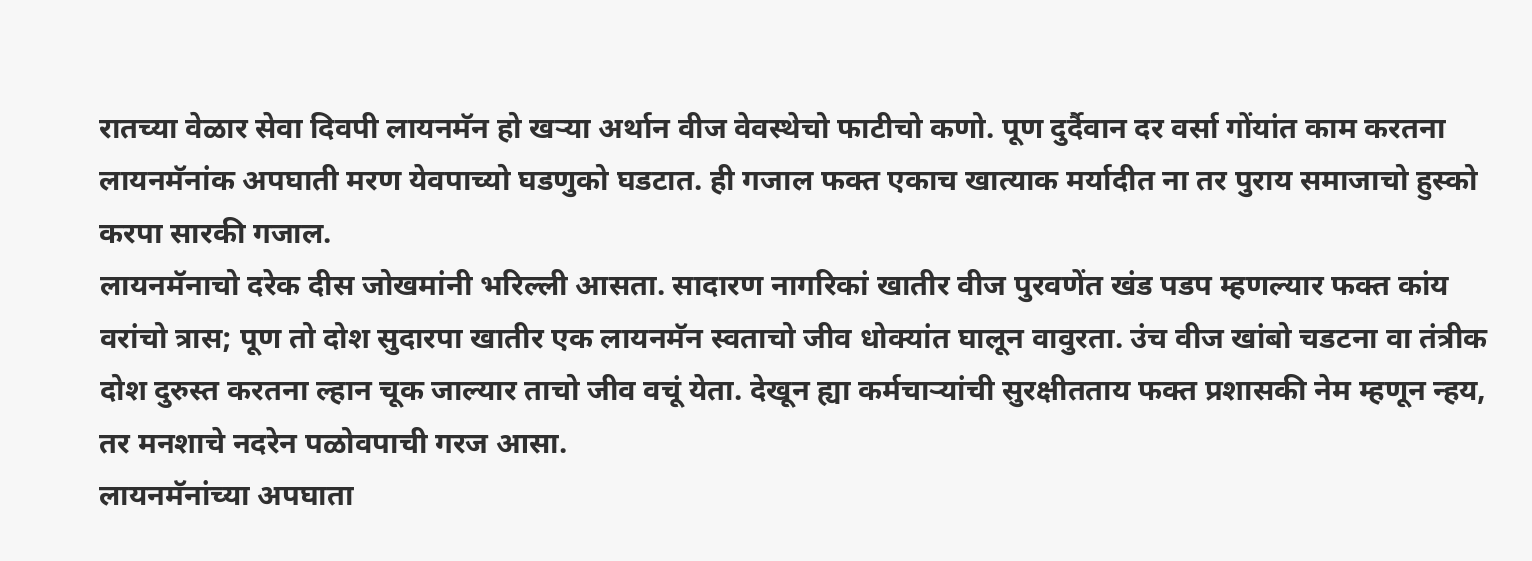रातच्या वेळार सेवा दिवपी लायनमॅन हो खऱ्या अर्थान वीज वेवस्थेचो फाटीचो कणो. पूण दुर्दैवान दर वर्सा गोंयांत काम करतना लायनमॅनांक अपघाती मरण येवपाच्यो घडणुको घडटात. ही गजाल फक्त एकाच खात्याक मर्यादीत ना तर पुराय समाजाचो हुस्को करपा सारकी गजाल.
लायनमॅनाचो दरेक दीस जोखमांनी भरिल्ली आसता. सादारण नागरिकां खातीर वीज पुरवणेंत खंड पडप म्हणल्यार फक्त कांय वरांचो त्रास; पूण तो दोश सुदारपा खातीर एक लायनमॅन स्वताचो जीव धोक्यांत घालून वावुरता. उंच वीज खांबो चडटना वा तंत्रीक दोश दुरुस्त करतना ल्हान चूक जाल्यार ताचो जीव वचूं येता. देखून ह्या कर्मचाऱ्यांची सुरक्षीतताय फक्त प्रशासकी नेम म्हणून न्हय, तर मनशाचे नदरेन पळोवपाची गरज आसा.
लायनमॅनांच्या अपघाता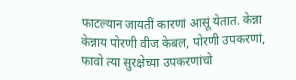फाटल्यान जायतीं कारणां आसूं येतात. केन्ना केन्नाय पोरणी वीज केबल, पोरणी उपकरणां, फावो त्या सुरक्षेच्या उपकरणांचो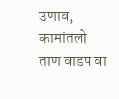उणाव, कामांतलो ताण वाडप वा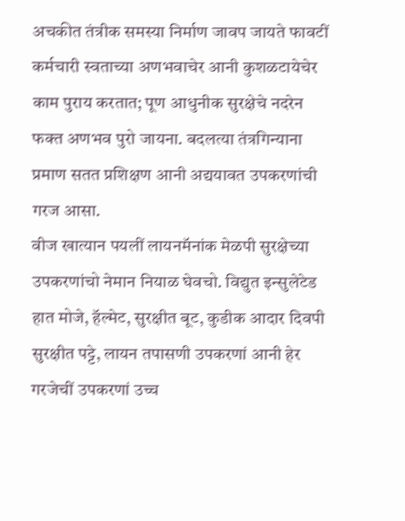अचकीत तंत्रीक समस्या निर्माण जावप जायते फावटीं कर्मचारी स्वताच्या अणभवाचेर आनी कुशळटायेचेर काम पुराय करतात; पूण आधुनीक सुरक्षेचे नदरेन फक्त अणभव पुरो जायना. बदलत्या तंत्रगिन्याना प्रमाण सतत प्रशिक्षण आनी अद्ययावत उपकरणांची गरज आसा.
वीज खात्यान पयलीं लायनमॅनांक मेळपी सुरक्षेच्या उपकरणांचो नेमान नियाळ घेवचो. विद्युत इन्सुलेटेड हात मोजे, हॅल्मेट, सुरक्षीत बूट, कुडीक आदार दिवपी सुरक्षीत पट्टे, लायन तपासणी उपकरणां आनी हेर गरजेचीं उपकरणां उच्च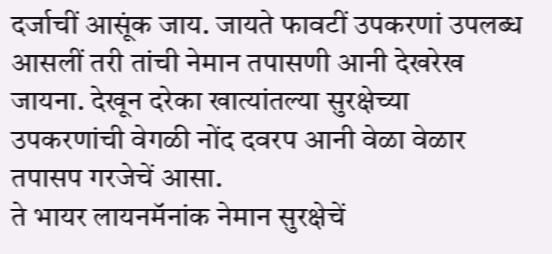दर्जाचीं आसूंक जाय. जायते फावटीं उपकरणां उपलब्ध आसलीं तरी तांची नेमान तपासणी आनी देखरेख जायना. देखून दरेका खात्यांतल्या सुरक्षेच्या उपकरणांची वेगळी नोंद दवरप आनी वेळा वेळार तपासप गरजेचें आसा.
ते भायर लायनमॅनांक नेमान सुरक्षेचें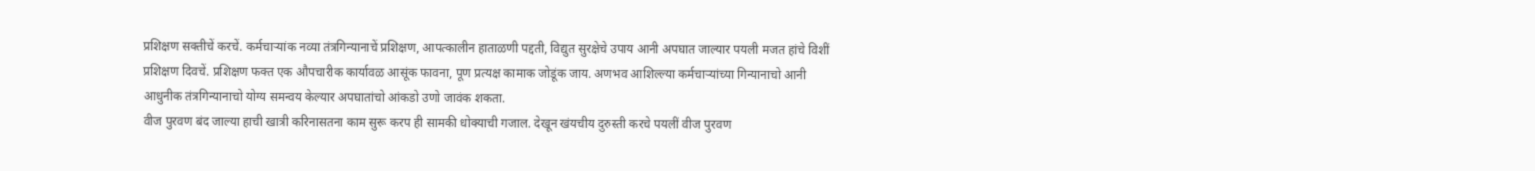प्रशिक्षण सक्तीचें करचें. कर्मचाऱ्यांक नव्या तंत्रगिन्यानाचें प्रशिक्षण, आपत्कालीन हाताळणी पद्दती, विद्युत सुरक्षेचे उपाय आनी अपघात जाल्यार पयली मजत हांचे विशीं प्रशिक्षण दिवचें. प्रशिक्षण फक्त एक औपचारीक कार्यावळ आसूंक फावना, पूण प्रत्यक्ष कामाक जोडूंक जाय. अणभव आशिल्ल्या कर्मचाऱ्यांच्या गिन्यानाचो आनी आधुनीक तंत्रगिन्यानाचो योग्य समन्वय केल्यार अपघातांचो आंकडो उणो जावंक शकता.
वीज पुरवण बंद जाल्या हाची खात्री करिनासतना काम सुरू करप ही सामकी धोक्याची गजाल. देखून खंयचीय दुरुस्ती करचे पयलीं वीज पुरवण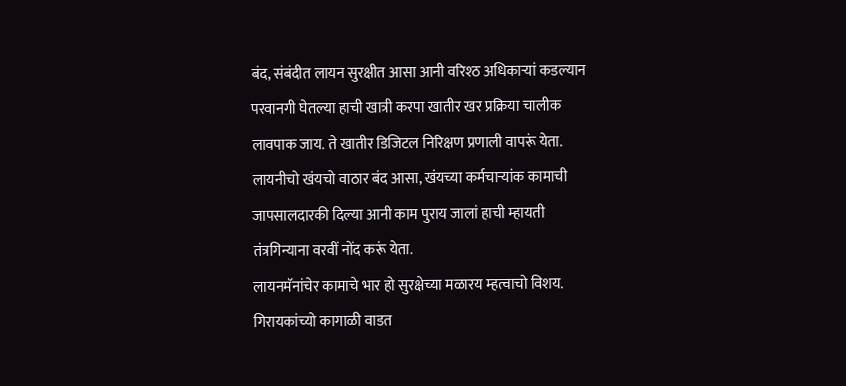बंद, संबंदीत लायन सुरक्षीत आसा आनी वरिश्ठ अधिकाऱ्यां कडल्यान परवानगी घेतल्या हाची खात्री करपा खातीर खर प्रक्रिया चालीक लावपाक जाय. ते खातीर डिजिटल निरिक्षण प्रणाली वापरूं येता. लायनीचो खंयचो वाठार बंद आसा, खंयच्या कर्मचाऱ्यांक कामाची जापसालदारकी दिल्या आनी काम पुराय जालां हाची म्हायती तंत्रगिन्याना वरवीं नोंद करूं येता.
लायनमॅनांचेर कामाचे भार हो सुरक्षेच्या मळारय म्हत्वाचो विशय. गिरायकांच्यो कागाळी वाडत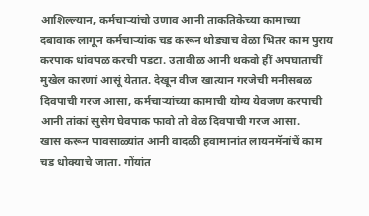आशिल्ल्यान, कर्मचाऱ्यांचो उणाव आनी ताकतिकेच्या कामाच्या दबावाक लागून कर्मचाऱ्यांक चड करून थोड्याच वेळा भितर काम पुराय करपाक धांवपळ करची पडटा. उतावीळ आनी थकवो हीं अपघाताचीं मुखेल कारणां आसूं येतात. देखून वीज खात्यान गरजेची मनीसबळ दिवपाची गरज आसा, कर्मचाऱ्यांच्या कामाची योग्य येवजण करपाची आनी तांकां सुसेग घेवपाक फावो तो वेळ दिवपाची गरज आसा.
खास करून पावसाळ्यांत आनी वादळी हवामानांत लायनमॅनांचें काम चड धोक्याचे जाता. गोंयांत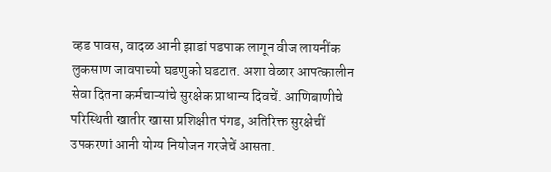व्हड पावस, वादळ आनी झाडां पडपाक लागून वीज लायनींक लुकसाण जावपाच्यो घडणुको घडटात. अशा वेळार आपत्कालीन सेवा दितना कर्मचाऱ्यांचे सुरक्षेक प्राधान्य दिवचें. आणिबाणीचे परिस्थिती खातीर खासा प्रशिक्षीत पंगड, अतिरिक्त सुरक्षेचीं उपकरणां आनी योग्य नियोजन गरजेचें आसता.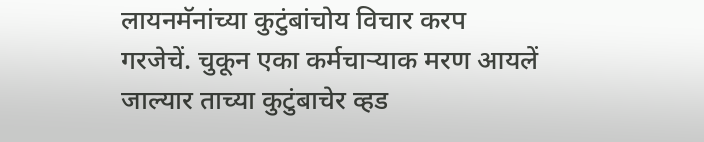लायनमॅनांच्या कुटुंबांचोय विचार करप गरजेचें. चुकून एका कर्मचाऱ्याक मरण आयलें जाल्यार ताच्या कुटुंबाचेर व्हड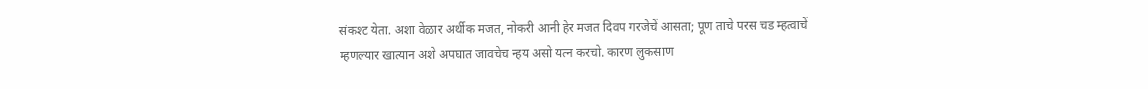संकश्ट येता. अशा वेळार अर्थीक मजत, नोकरी आनी हेर मजत दिवप गरजेचें आसता; पूण ताचे परस चड म्हत्वाचें म्हणल्यार खात्यान अशे अपघात जावचेच न्हय असो यत्न करचो. कारण लुकसाण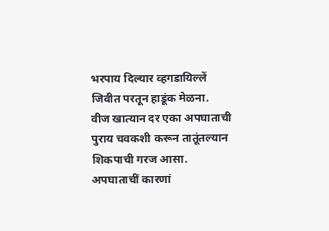भरपाय दिल्यार व्हगडायिल्लें जिवीत परतून हाडूंक मेळना.
वीज खात्यान दर एका अपघाताची पुराय चवकशी करून तातूंतल्यान शिकपाची गरज आसा. अपघाताचीं कारणां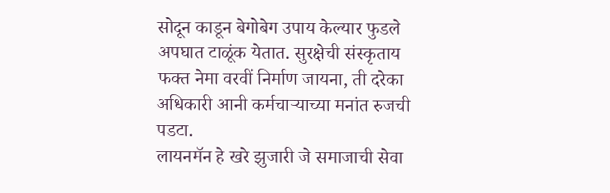सोदून काडून बेगोबेग उपाय केल्यार फुडले अपघात टाळूंक येतात. सुरक्षेची संस्कृताय फक्त नेमा वरवीं निर्माण जायना, ती दरेका अधिकारी आनी कर्मचाऱ्याच्या मनांत रुजची पडटा.
लायनमॅन हे खरे झुजारी जे समाजाची सेवा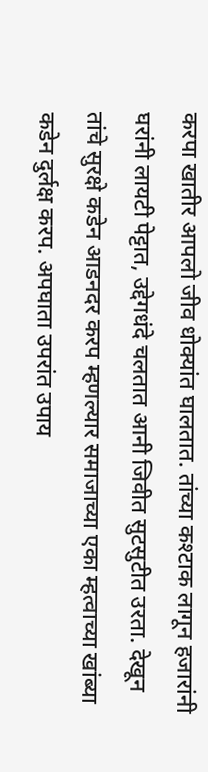करपा खातीर आपलो जीव धोक्यांत घालतात. तांच्या कश्टाक लागून हजारांनी घरांनी लायटी पेट्टात, उद्देगधंदे चलतात आनी जिवीत सुटसुटीत उरता. देखून तांचे सुरक्षे कडेन आडनदर करप म्हणल्यार समाजाच्या एका म्हत्वाच्या खांब्या कडेन दुर्लक्ष करप. अपघाता उपरांत उपाय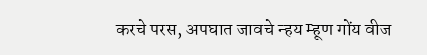करचे परस, अपघात जावचे न्हय म्हूण गोंय वीज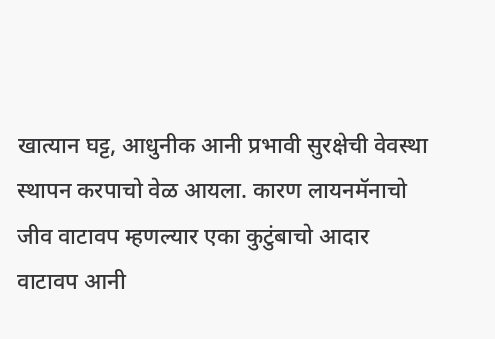खात्यान घट्ट, आधुनीक आनी प्रभावी सुरक्षेची वेवस्था स्थापन करपाचो वेळ आयला. कारण लायनमॅनाचो जीव वाटावप म्हणल्यार एका कुटुंबाचो आदार वाटावप आनी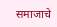समाजाचे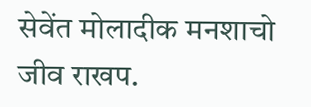सेवेंत मोलादीक मनशाचो जीव राखप.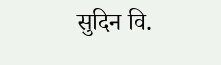सुदिन वि.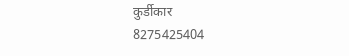कुर्डीकार
8275425404